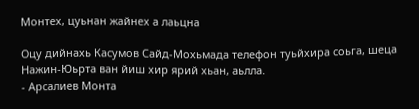Монтех, цуьнан жайнех а лаьцна

Оцу дийнахь Касумов Сайд-Мохьмада телефон туьйхира соьга, шеца Нажин-Юьрта ван йиш хир ярий хьан, аьлла.
- Арсалиев Монта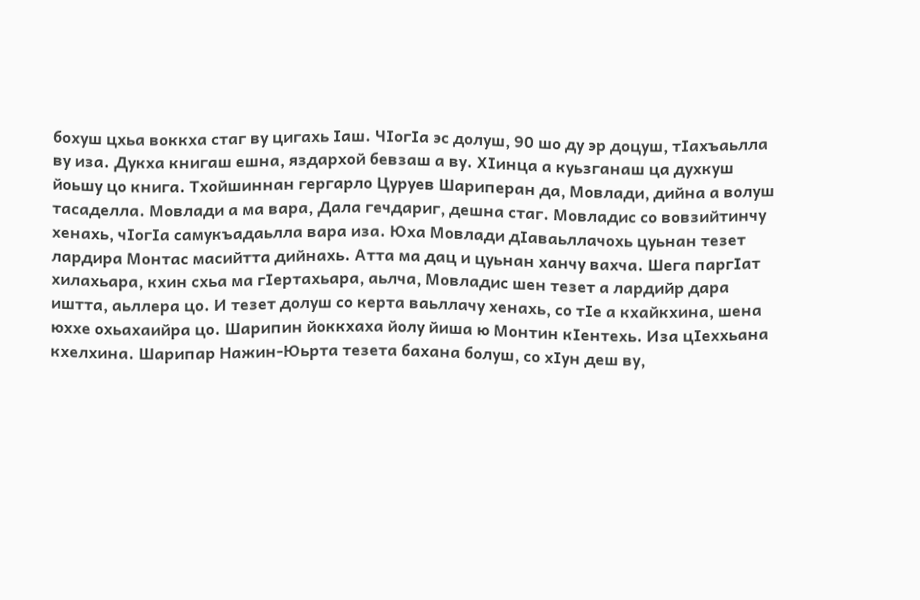бохуш цхьа воккха стаг ву цигахь Iаш. ЧIогIа эс долуш, 90 шо ду эр доцуш, тIахъаьлла ву иза. Дукха книгаш ешна, яздархой бевзаш а ву. ХIинца а куьзганаш ца духкуш йоьшу цо книга. Тхойшиннан гергарло Цуруев Шариперан да, Мовлади, дийна а волуш тасаделла. Мовлади а ма вара, Дала гечдариг, дешна стаг. Мовладис со вовзийтинчу хенахь, чIогIа самукъадаьлла вара иза. Юха Мовлади дIаваьллачохь цуьнан тезет лардира Монтас масийтта дийнахь. Атта ма дац и цуьнан ханчу вахча. Шега паргIат хилахьара, кхин схьа ма гIертахьара, аьлча, Мовладис шен тезет а лардийр дара иштта, аьллера цо. И тезет долуш со керта ваьллачу хенахь, со тIе а кхайкхина, шена юххе охьахаийра цо. Шарипин йоккхаха йолу йиша ю Монтин кIентехь. Иза цIеххьана кхелхина. Шарипар Нажин-Юьрта тезета бахана болуш, со хIун деш ву,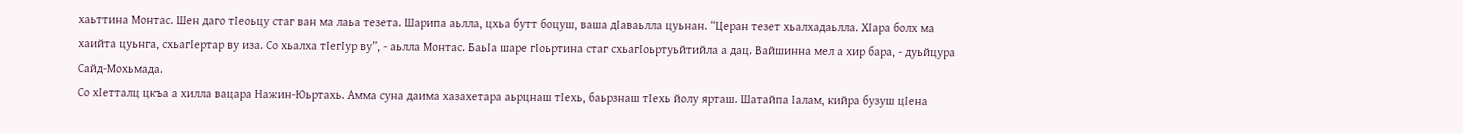хаьттина Монтас. Шен даго тIеоьцу стаг ван ма лаьа тезета. Шарипа аьлла, цхьа бутт боцуш, ваша дIаваьлла цуьнан. “Церан тезет хьалхадаьлла. ХIара болх ма хаийта цуьнга, схьагIертар ву иза. Со хьалха тIегIур ву”, - аьлла Монтас. БаьIа шаре гIоьртина стаг схьагIоьртуьйтийла а дац. Вайшинна мел а хир бара, - дуьйцура Сайд-Мохьмада.
Со хIетталц цкъа а хилла вацара Нажин-Юьртахь. Амма суна даима хазахетара аьрцнаш тIехь, баьрзнаш тIехь йолу ярташ. Шатайпа Iалам, кийра бузуш цIена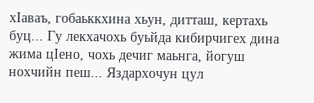хIаваъ, гобаьккхина хьун, дитташ, кертахь буц... Гу лекхачохь буьйда кибирчигех дина жима цIено, чохь дечиг маьнга, йогуш нохчийн пеш... Яздархочун цул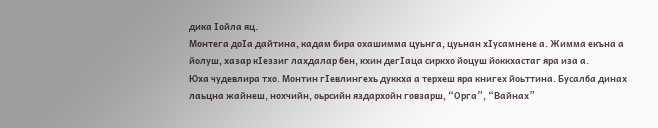дика Iойла яц.
Монтега доIа дайтина, кадам бира охашимма цуьнга, цуьнан хIусамнене а. Жимма екъна а йолуш, хазар кIеззиг лахдалар бен, кхин дегIаца сиркхо йоцуш йоккхастаг яра иза а.
Юха чудевлира тхо. Монтин гIевлингехь дуккха а терхеш яра книгех йоьттина. Бусалба динах лаьцна жайнеш, нохчийн, оьрсийн яздархойн говзарш, “Орга”, “Вайнах”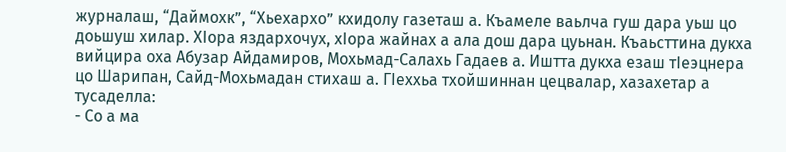журналаш, “Даймохк”, “Хьехархо” кхидолу газеташ а. Къамеле ваьлча гуш дара уьш цо доьшуш хилар. ХIора яздархочух, хIора жайнах а ала дош дара цуьнан. Къаьсттина дукха вийцира оха Абузар Айдамиров, Мохьмад-Салахь Гадаев а. Иштта дукха езаш тIеэцнера цо Шарипан, Сайд-Мохьмадан стихаш а. ГIеххьа тхойшиннан цецвалар, хазахетар а тусаделла:
- Со а ма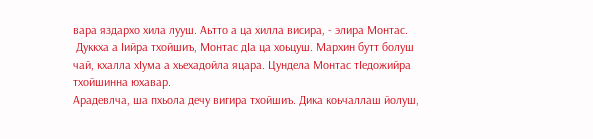вара яздархо хила лууш. Аьтто а ца хилла висира, - элира Монтас.
 Дуккха а Iийра тхойшиъ, Монтас дIа ца хоьцуш. Мархин бутт болуш чай, кхалла хIума а хьехадойла яцара. Цундела Монтас тIедожийра тхойшинна юхавар.
Арадевлча, ша пхьола дечу вигира тхойшиъ. Дика коьчаллаш йолуш,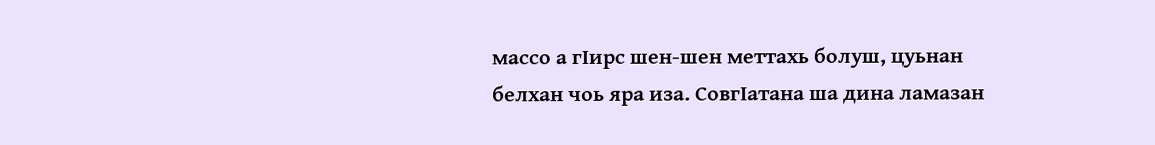массо а гIирс шен-шен меттахь болуш, цуьнан белхан чоь яра иза. СовгIатана ша дина ламазан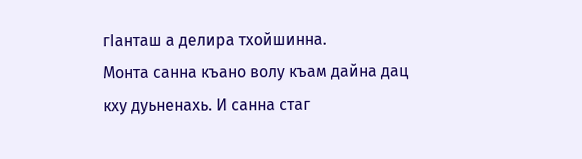гIанташ а делира тхойшинна.
Монта санна къано волу къам дайна дац кху дуьненахь. И санна стаг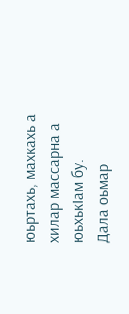юьртахь, махкахь а хилар массарна а юьхькIам бу.
Дала оьмар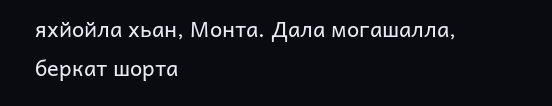яхйойла хьан, Монта. Дала могашалла, беркат шорта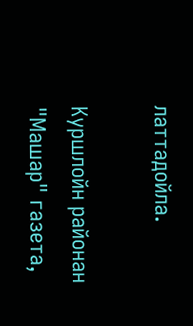латтадойла.

Куршлойн районан "Машар" газета,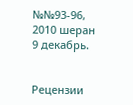№№93-96, 2010 шеран 9 декабрь.


Рецензии